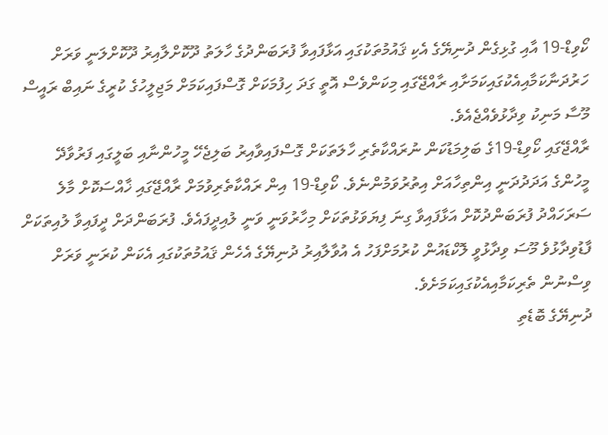ކޯވިޑް-19 އާއި ގުޅިގެން ދުނިޔޭގެ އެކި ޤައުމުތަކުގައި އަޅާފައިވާ ފުރަބަންދުގެ ހާލަތު ދޫކޮށްލާއިރު ދޫކޮށްލަނީ ވަރަށް ހަރުދަނާކަމާއިއެކުގައިކަމަށާއި ރާއްޖޭގައި މިކަންވެސް އޮތީ ގަދަ ހިފުމަކަށް ގޮސްފައިކަމަށް މަޖިލީހުގެ ކުރީގެ ނައިބް ރައީސް މޫސާ މަނިކު ވިދާޅުވެއްޖެއެވެ.
ރާއްޖޭގައި ކޯވިޑް-19ގެ ބަލިމަޑުކަން ނުރައްކާތެރި ހާލަތަކަށް ގޮސްފައިވާއިރު ބަލިޖެހޭ މީހުންނާއި ބަލީގައި ފަރުވާދޭ މީހުންގެ އަދަދުދަނީ އިންތިހާއަށް އިތުރުވަމުންނެވެ. ކޯވިޑް-19 އިން ރައްކާތެރިވުމަށް ރާއްޖޭގައި ޚާއްސަކޮށް މާލެ ސަރަހައްދު ފުރަބަންދުކޮށް އަޅާފައިވާ ގިނަ ފިޔަވަޅުތަކަށް މިހާރުވަނީ ވަނީ ލުއިދީފައެވެ. ފުރަބަންދަށް ދީފައިވާ ލުއިތަކަށް ފާޑުވިދާޅުވެ މޫސަ ވިދާޅުވީ ލޮކްޑައުން ކުރުމަށްފަހު އެ އުވާލާއިރު ދުނިޔޭގެ އެހެން ޤައުމުތަކުގައި އެކަން ކުރަނީ ވަރަށް ވިސްނުން ތެރިކަމާއިއެކުގައިކަމަށެވެ.
ދުނިޔޭގެ ބޮޑެތި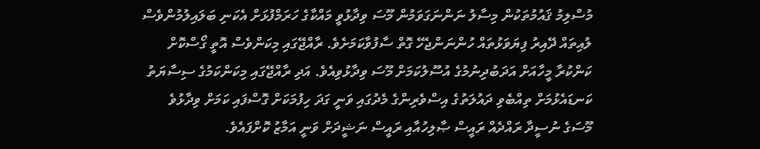މުސްލިމު ޤައުމުތަކުން މިސާލު ނަންނަގަވަމުން މޫސަ ވިދާޅުވީ މައްކާގެ ހަރަމްފުޅަށް އެކަނި ބަލައިލުމުންވެސް ލުއިތައް ދޭއިރު ފިޔަވަޅުތައް ހުންނަންޖެހޭ ގޮތް ސާފުވާކަމަށެވެ. ރާއްޖޭގައި މިކަންވެސް އޮތީ ގޯސްކޮށް ކަންކުރާ މީހާއަށް އަދަބުދިނުމުގެ އުސޫލުކަމަށް މޫސަ ވިދާޅުވިއެވެ. އަދި ރާއްޖޭގައި މިކަންކަމުގެ ސިސާޔަތު ކަނޑައެޅުމަށް ތިއްބެވި ދައުލަތުގެ އިސްވެރިންގެ މެދުގައި ވަނީ ގަދަ ހިފުމަކަށް ގޮސްފައި ކަމަށް ވިދާޅުވެ މޫސަގެ ނުސީދާ ރައްދެއް ރައީސް ޞާލިހުއާއި ރައީސް ނަޝީދަށް ވަނީ އަމާޒު ކޮށްފައެވެ.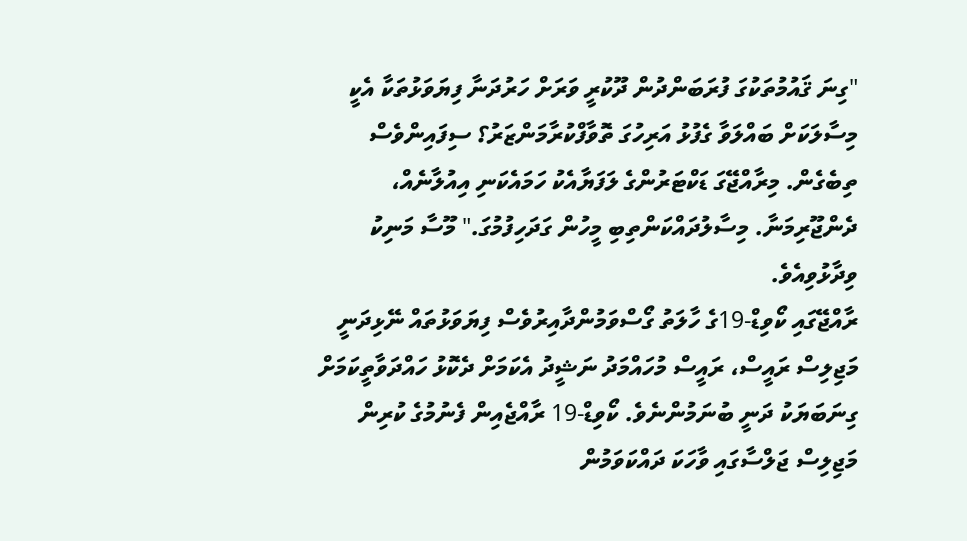"ގިނަ ޤައުމުތަކުގަ ފުރަބަންދުން ދޫކުރީ ވަރަށް ހަރުދަނާ ފިޔަވަޅުތަކާ އެކީ މިސާލަކަށް ބައްލަވާ ގެފުޅު އަރިހުގަ ތޮވާފްކުރާމަންޒަރު؟ ސިފައިންވެސް ތިބެގެން. މިރާއްޖޭގަ ޑަކްޓަރުންގެ ލަފަޔާއެކު ހަމައެކަނި އިއުލާނެއް، ދެންޖޫރިމަނާ. މިސާލުދައްކަންތިބި މީހުން ގަދަހިފުމުގަ." މޫސާ މަނިކު ވިދާޅުވިއެވެ.
ރާއްޖޭގައި ކޯވިޑް-19ގެ ހާލަތު ގޯސްވަމުންދާއިރުވެސް ފިޔަވަޅުތައް ނޭޅިދަނީ މަޖިލިސް ރައީސް، ރައީސް މުހައްމަދު ނަޝީދު އެކަމަށް ދެކޮޅު ހައްދަވާތީކަމަށް ގިނަބަޔަކު ދަނީ ބުނަމުންނެވެ. ކޯވިޑް-19 ރާއްޖެއިން ފެނުމުގެ ކުރިން މަޖިލިސް ޖަލްސާގައި ވާހަކަ ދައްކަވަމުން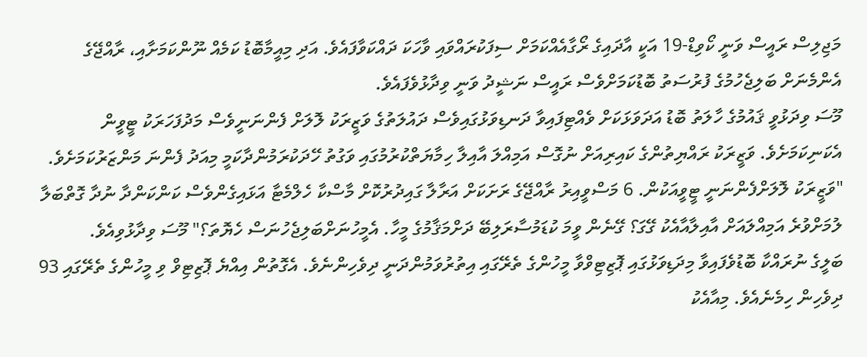މަޖިލިސް ރައީސް ވަނީ ކޯވިޑް-19 އަކީ އާދައިގެ ރޯގާއެއްކަމަށް ސިފަކުރައްވައި ވާހަކަ ދައްކަވާފައެވެ. އަދި މިއީމާބޮޑު ކަމެއް ނޫންކަމަށާއި، ރާއްޖޭގެ އެންމެނަށް ބަލިޖެހުމުގެ ފުރުސަތު ބޮޑުކަމަށްވެސް ރައީސް ނަޝީދު ވަނީ ވިދާޅުވެފައެވެ.
މޫސަ ވިދަޅުވީ ޤައުމުގެ ހާލަތު ބޮޑު އަދަވަޅަކަށް ވެއްޓިފައިވާ ދަނޑިވަޅުގައިވެސް ދައުލަތުގެ ވަޒީރަކު ލޮލަށް ފެންނަނީވެސް މަދުފަހަރަކު ޓީވީން އެކަނިކަމަށެވެ. ވަޒީރަކު ރައްޔިތުންގެ ކައިރިއަށް ނުގޮސް އަމިއްލަ އާއިލާ ހިމާޔަތްކުރުމުގައި ވަގުތު ހޭދަކުރަމުންދާކަމީ މިއަދު ފެންނަ މަންޒަރުކަމަށެވެ.
"ވަޒީރަކު ލޮލަށްފެންނަނީ ޓީވީއަކުން. 6 މަސްވީއިރު ރާއްޖޭގެ ރަށަކަށް އަރާލާ ގައިދުރުކޮށް މާސްކާ ހެލްމެޓާ އަޅައިގެންވެސް ކަންކަންދާ ނުދާ ގޮތްބަލާ ލުމަށްވުރެ އަމިއްލައަށް އާއިލާއާއެކު ގޭގަ؟ ގޭނެން ވީމަ ކުޑަމުސާރަލިބޭ ދަށްމަޤާމުގެ މީހާ. އެމީހުނަށްބަލިޖެހުނަސް ހެޔޮތަ؟" މޫސަ ވިދާޅުވިއެވެ.
ބަލީގެ ނުރައްކާ ބޮޑުވެފައިވާ މިދަޑިވަޅުގައި ޕޮޒިޓިވްވާ މީހުންގެ ތެރޭގައި އިތުރުވަމުންދަނީ ދިވެހިންނެވެ. އެގޮތުން އިއްޔެ ޕޮޒިޓިވް ވި މީހުންގެ ތެރޭގައި 93 ދިވެހިން ހިމެނެއެވެ. މިއާއެކު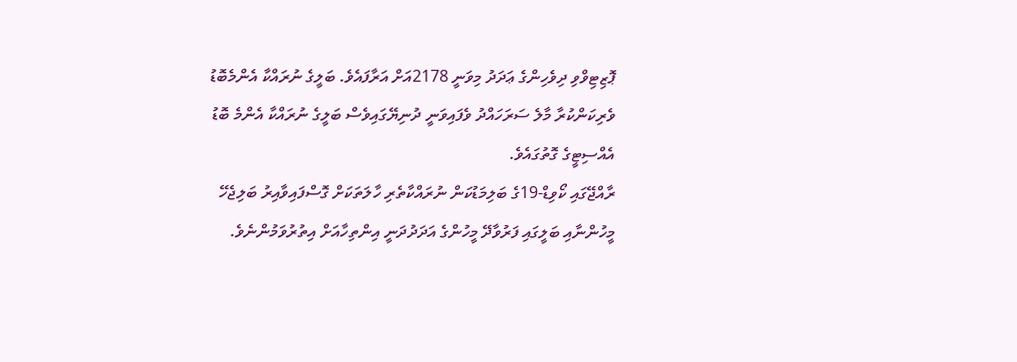ޕޮޒިޓިވްވި ދިވެހިންގެ ޢަދަދު މިވަނީ 2178އަށް އަރާފައެވެ. ބަލީގެ ނުރައްކާ އެންމެބޮޑު ވެރިކަންކުރާ މާލެ ސަރަހައްދު ވެފައިވަނީ ދުނިޔޭގައިވެސް ބަލީގެ ނުރައްކާ އެންމެ ބޮޑު އެއްސިޓީގެ ގޮތުގައެވެ.
ރާއްޖޭގައި ކޯވިޑް-19ގެ ބަލިމަޑުކަން ނުރައްކާތެރި ހާލަތަކަށް ގޮސްފައިވާއިރު ބަލިޖެހޭ މީހުންނާއި ބަލީގައި ފަރުވާދޭ މީހުންގެ އަދަދުދަނީ އިންތިހާއަށް އިތުރުވަމުންނެވެ.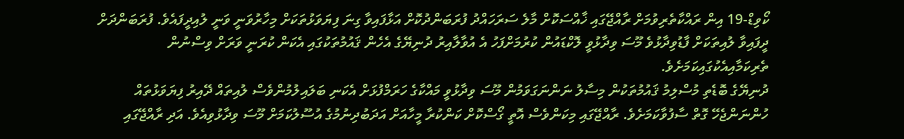ކޯވިޑް-19 އިން ރައްކާތެރިވުމަށް ރާއްޖޭގައި ޚާއްސަކޮށް މާލެ ސަރަހައްދު ފުރަބަންދުކޮށް އަޅާފައިވާ ގިނަ ފިޔަވަޅުތަކަށް މިހާރުވަނީ ވަނީ ލުއިދީފައެވެ. ފުރަބަންދަށް ދީފައިވާ ލުއިތަކަށް ފާޑުވިދާޅުވެ މޫސަ ވިދާޅުވީ ލޮކްޑައުން ކުރުމަށްފަހު އެ އުވާލާއިރު ދުނިޔޭގެ އެހެން ޤައުމުތަކުގައި އެކަން ކުރަނީ ވަރަށް ވިސްނުން ތެރިކަމާއިއެކުގައިކަމަށެވެ.
ދުނިޔޭގެ ބޮޑެތި މުސްލިމު ޤައުމުތަކުން މިސާލު ނަންނަގަވަމުން މޫސަ ވިދާޅުވީ މައްކާގެ ހަރަމްފުޅަށް އެކަނި ބަލައިލުމުންވެސް ލުއިތައް ދޭއިރު ފިޔަވަޅުތައް ހުންނަންޖެހޭ ގޮތް ސާފުވާކަމަށެވެ. ރާއްޖޭގައި މިކަންވެސް އޮތީ ގޯސްކޮށް ކަންކުރާ މީހާއަށް އަދަބުދިނުމުގެ އުސޫލުކަމަށް މޫސަ ވިދާޅުވިއެވެ. އަދި ރާއްޖޭގައި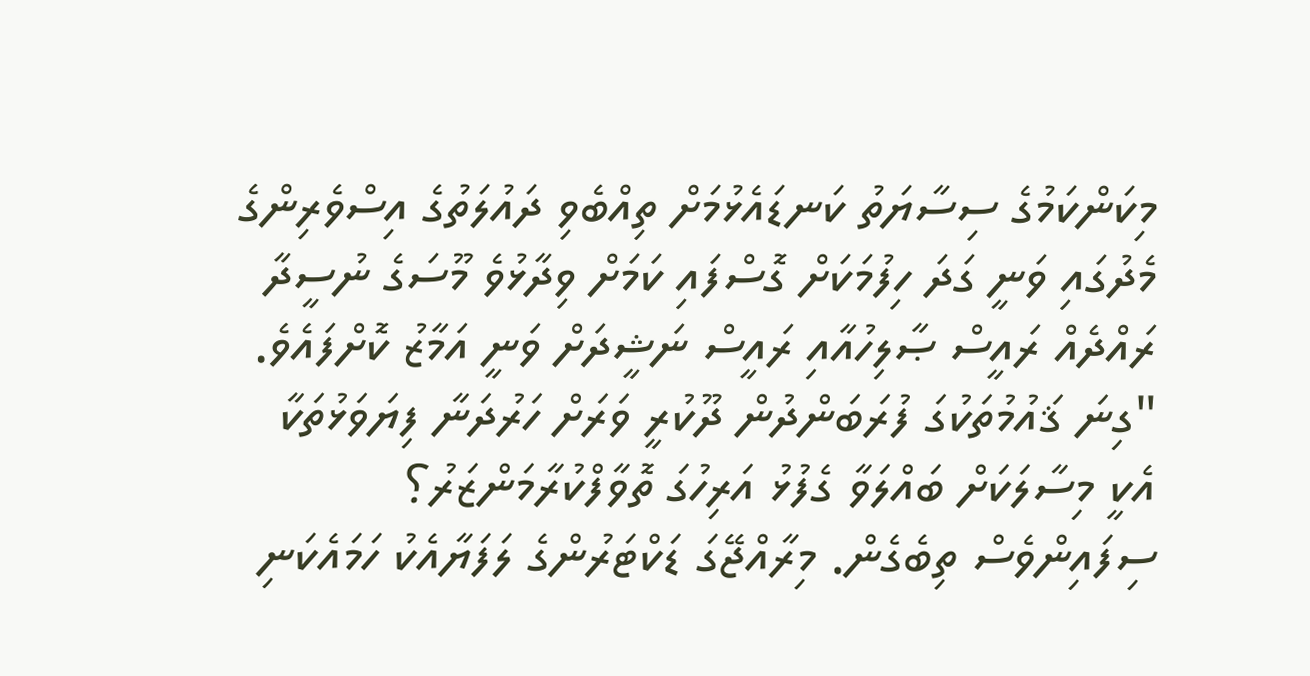މިކަންކަމުގެ ސިސާޔަތު ކަނޑައެޅުމަށް ތިއްބެވި ދައުލަތުގެ އިސްވެރިންގެ މެދުގައި ވަނީ ގަދަ ހިފުމަކަށް ގޮސްފައި ކަމަށް ވިދާޅުވެ މޫސަގެ ނުސީދާ ރައްދެއް ރައީސް ޞާލިހުއާއި ރައީސް ނަޝީދަށް ވަނީ އަމާޒު ކޮށްފައެވެ.
"ގިނަ ޤައުމުތަކުގަ ފުރަބަންދުން ދޫކުރީ ވަރަށް ހަރުދަނާ ފިޔަވަޅުތަކާ އެކީ މިސާލަކަށް ބައްލަވާ ގެފުޅު އަރިހުގަ ތޮވާފްކުރާމަންޒަރު؟ ސިފައިންވެސް ތިބެގެން. މިރާއްޖޭގަ ޑަކްޓަރުންގެ ލަފަޔާއެކު ހަމައެކަނި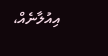އިއުލާނެއް،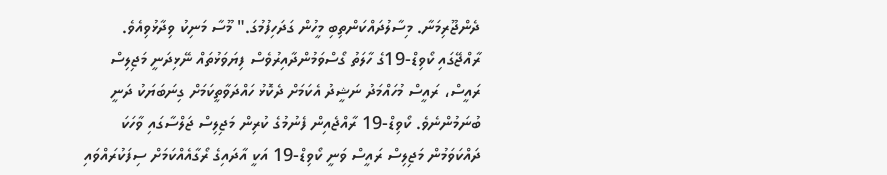ދެންޖޫރިމަނާ. މިސާލުދައްކަންތިބި މީހުން ގަދަހިފުމުގަ." މޫސާ މަނިކު ވިދާޅުވިއެވެ.
ރާއްޖޭގައި ކޯވިޑް-19ގެ ހާލަތު ގޯސްވަމުންދާއިރުވެސް ފިޔަވަޅުތައް ނޭޅިދަނީ މަޖިލިސް ރައީސް، ރައީސް މުހައްމަދު ނަޝީދު އެކަމަށް ދެކޮޅު ހައްދަވާތީކަމަށް ގިނަބަޔަކު ދަނީ ބުނަމުންނެވެ. ކޯވިޑް-19 ރާއްޖެއިން ފެނުމުގެ ކުރިން މަޖިލިސް ޖަލްސާގައި ވާހަކަ ދައްކަވަމުން މަޖިލިސް ރައީސް ވަނީ ކޯވިޑް-19 އަކީ އާދައިގެ ރޯގާއެއްކަމަށް ސިފަކުރައްވައި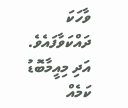ވާހަކަ ދައްކަވާފައެވެ. އަދި މިއީމާބޮޑު ކަމެއް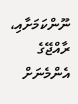ނޫންކަމަށާއި، ރާއްޖޭގެ އެންމެނަށް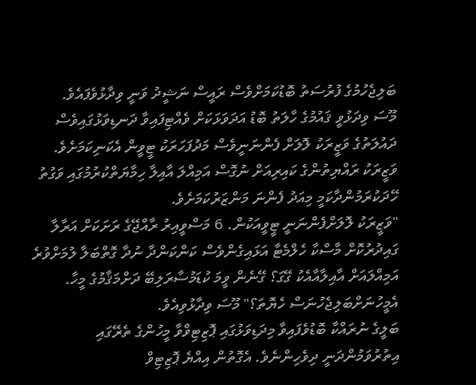ބަލިޖެހުމުގެ ފުރުސަތު ބޮޑުކަމަށްވެސް ރައީސް ނަޝީދު ވަނީ ވިދާޅުވެފައެވެ.
މޫސަ ވިދަޅުވީ ޤައުމުގެ ހާލަތު ބޮޑު އަދަވަޅަކަށް ވެއްޓިފައިވާ ދަނޑިވަޅުގައިވެސް ދައުލަތުގެ ވަޒީރަކު ލޮލަށް ފެންނަނީވެސް މަދުފަހަރަކު ޓީވީން އެކަނިކަމަށެވެ. ވަޒީރަކު ރައްޔިތުންގެ ކައިރިއަށް ނުގޮސް އަމިއްލަ އާއިލާ ހިމާޔަތްކުރުމުގައި ވަގުތު ހޭދަކުރަމުންދާކަމީ މިއަދު ފެންނަ މަންޒަރުކަމަށެވެ.
"ވަޒީރަކު ލޮލަށްފެންނަނީ ޓީވީއަކުން. 6 މަސްވީއިރު ރާއްޖޭގެ ރަށަކަށް އަރާލާ ގައިދުރުކޮށް މާސްކާ ހެލްމެޓާ އަޅައިގެންވެސް ކަންކަންދާ ނުދާ ގޮތްބަލާ ލުމަށްވުރެ އަމިއްލައަށް އާއިލާއާއެކު ގޭގަ؟ ގޭނެން ވީމަ ކުޑަމުސާރަލިބޭ ދަށްމަޤާމުގެ މީހާ. އެމީހުނަށްބަލިޖެހުނަސް ހެޔޮތަ؟" މޫސަ ވިދާޅުވިއެވެ.
ބަލީގެ ނުރައްކާ ބޮޑުވެފައިވާ މިދަޑިވަޅުގައި ޕޮޒިޓިވްވާ މީހުންގެ ތެރޭގައި އިތުރުވަމުންދަނީ ދިވެހިންނެވެ. އެގޮތުން އިއްޔެ ޕޮޒިޓިވް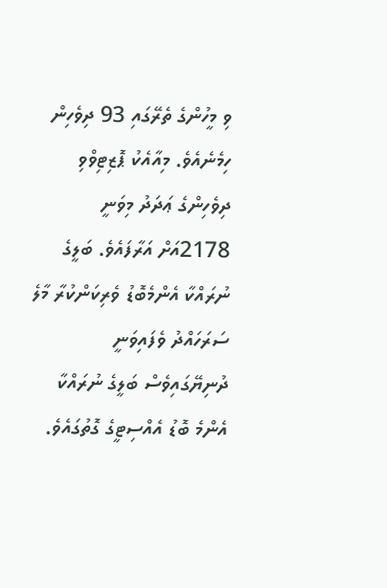ވި މީހުންގެ ތެރޭގައި 93 ދިވެހިން ހިމެނެއެވެ. މިއާއެކު ޕޮޒިޓިވްވި ދިވެހިންގެ ޢަދަދު މިވަނީ 2178އަށް އަރާފައެވެ. ބަލީގެ ނުރައްކާ އެންމެބޮޑު ވެރިކަންކުރާ މާލެ ސަރަހައްދު ވެފައިވަނީ ދުނިޔޭގައިވެސް ބަލީގެ ނުރައްކާ އެންމެ ބޮޑު އެއްސިޓީގެ ގޮތުގައެވެ.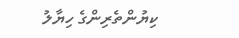ކިޔުންތެރިންގެ ހިޔާލު